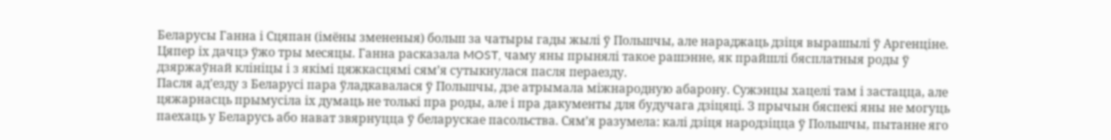Беларусы Ганна і Сцяпан (імёны змененыя) больш за чатыры гады жылі ў Польшчы, але нараджаць дзіця вырашылі ў Аргенціне. Цяпер іх дачцэ ўжо тры месяцы. Ганна расказала MOST, чаму яны прынялі такое рашэнне, як прайшлі бясплатныя роды ў дзяржаўнай клініцы і з якімі цяжкасцямі сям’я сутыкнулася пасля пераезду.
Пасля ад’езду з Беларусі пара ўладкавалася ў Польшчы, дзе атрымала міжнародную абарону. Сужэнцы хацелі там і застацца, але цяжарнасць прымусіла іх думаць не толькі пра роды, але і пра дакументы для будучага дзіцяці. З прычын бяспекі яны не могуць паехаць у Беларусь або нават звярнуцца ў беларускае пасольства. Сям’я разумела: калі дзіця народзіцца ў Польшчы, пытанне яго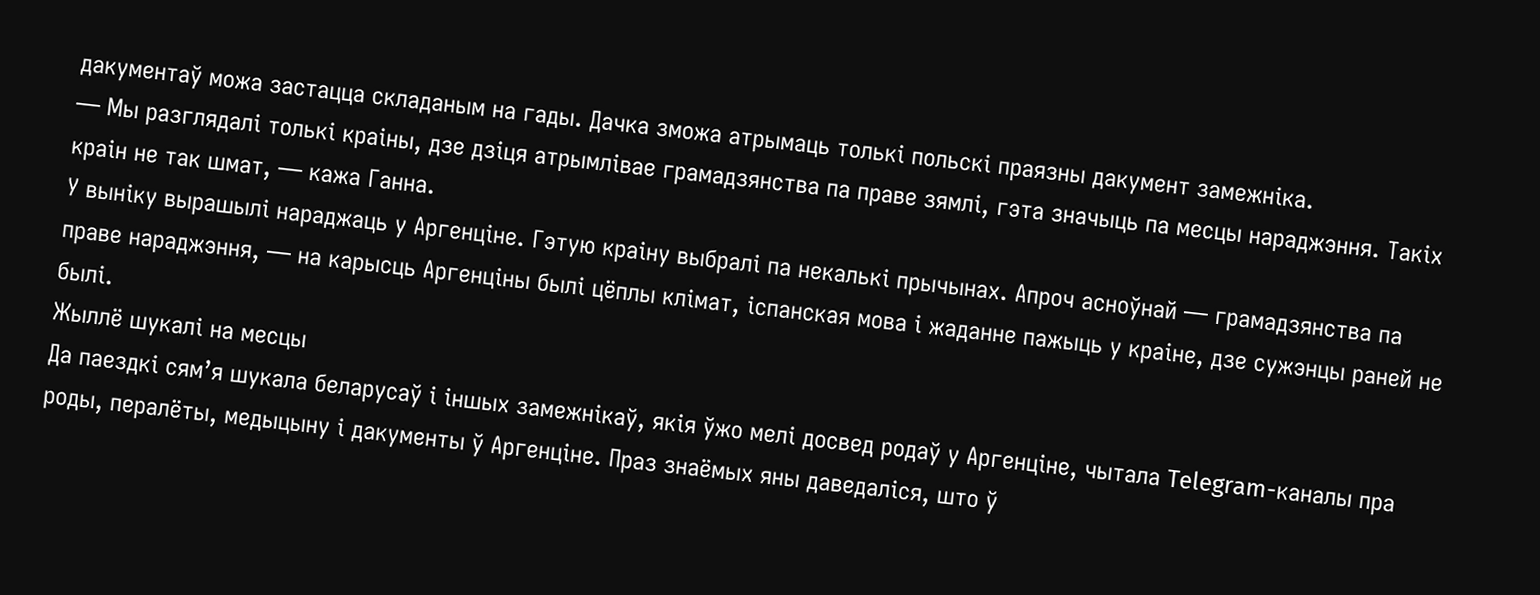дакументаў можа застацца складаным на гады. Дачка зможа атрымаць толькі польскі праязны дакумент замежніка.
— Мы разглядалі толькі краіны, дзе дзіця атрымлівае грамадзянства па праве зямлі, гэта значыць па месцы нараджэння. Такіх краін не так шмат, — кажа Ганна.
У выніку вырашылі нараджаць у Аргенціне. Гэтую краіну выбралі па некалькі прычынах. Апроч асноўнай — грамадзянства па праве нараджэння, — на карысць Аргенціны былі цёплы клімат, іспанская мова і жаданне пажыць у краіне, дзе сужэнцы раней не былі.
Жыллё шукалі на месцы
Да паездкі сям’я шукала беларусаў і іншых замежнікаў, якія ўжо мелі досвед родаў у Аргенціне, чытала Telegram-каналы пра роды, пералёты, медыцыну і дакументы ў Аргенціне. Праз знаёмых яны даведаліся, што ў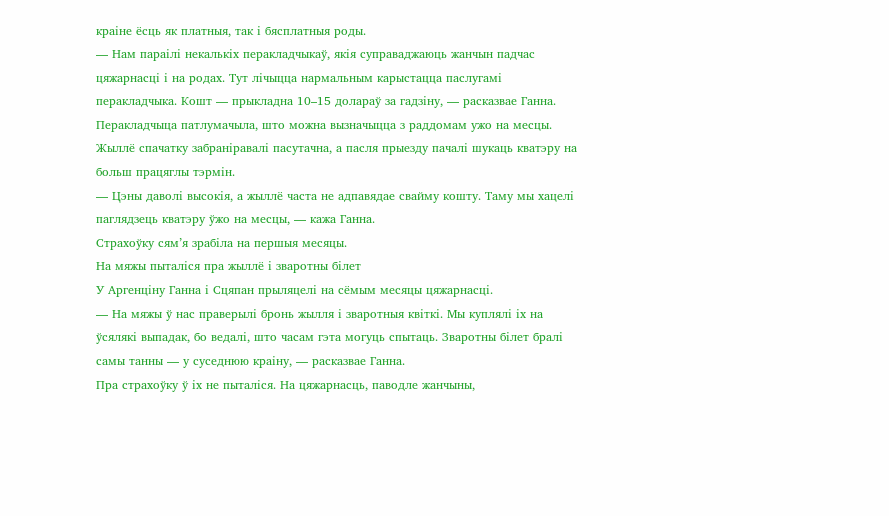краіне ёсць як платныя, так і бясплатныя роды.
— Нам параілі некалькіх перакладчыкаў, якія суправаджаюць жанчын падчас цяжарнасці і на родах. Тут лічыцца нармальным карыстацца паслугамі перакладчыка. Кошт — прыкладна 10–15 долараў за гадзіну, — расказвае Ганна.
Перакладчыца патлумачыла, што можна вызначыцца з раддомам ужо на месцы.
Жыллё спачатку забраніравалі пасутачна, а пасля прыезду пачалі шукаць кватэру на больш працяглы тэрмін.
— Цэны даволі высокія, а жыллё часта не адпавядае свайму кошту. Таму мы хацелі паглядзець кватэру ўжо на месцы, — кажа Ганна.
Страхоўку сям’я зрабіла на першыя месяцы.
На мяжы пыталіся пра жыллё і зваротны білет
У Аргенціну Ганна і Сцяпан прыляцелі на сёмым месяцы цяжарнасці.
— На мяжы ў нас праверылі бронь жылля і зваротныя квіткі. Мы куплялі іх на ўсялякі выпадак, бо ведалі, што часам гэта могуць спытаць. Зваротны білет бралі самы танны — у суседнюю краіну, — расказвае Ганна.
Пра страхоўку ў іх не пыталіся. На цяжарнасць, паводле жанчыны,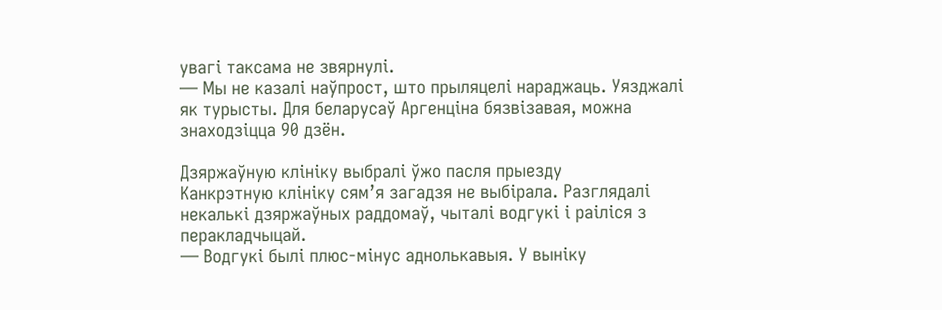увагі таксама не звярнулі.
— Мы не казалі наўпрост, што прыляцелі нараджаць. Уязджалі як турысты. Для беларусаў Аргенціна бязвізавая, можна знаходзіцца 90 дзён.

Дзяржаўную клініку выбралі ўжо пасля прыезду
Канкрэтную клініку сям’я загадзя не выбірала. Разглядалі некалькі дзяржаўных раддомаў, чыталі водгукі і раіліся з перакладчыцай.
— Водгукі былі плюс-мінус аднолькавыя. У выніку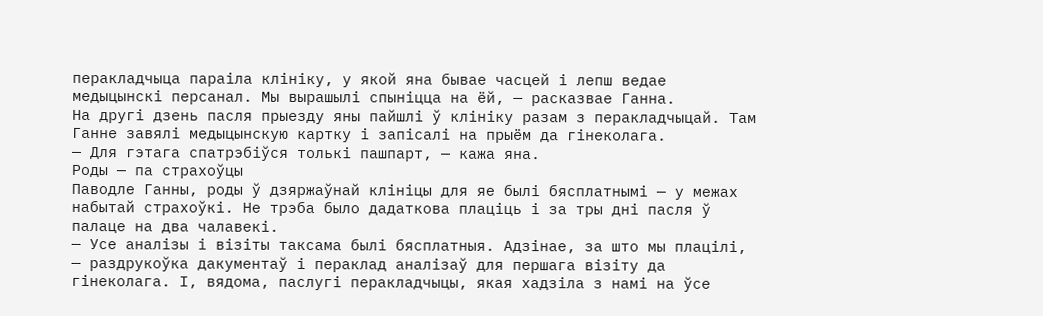перакладчыца параіла клініку, у якой яна бывае часцей і лепш ведае медыцынскі персанал. Мы вырашылі спыніцца на ёй, — расказвае Ганна.
На другі дзень пасля прыезду яны пайшлі ў клініку разам з перакладчыцай. Там Ганне завялі медыцынскую картку і запісалі на прыём да гінеколага.
— Для гэтага спатрэбіўся толькі пашпарт, — кажа яна.
Роды — па страхоўцы
Паводле Ганны, роды ў дзяржаўнай клініцы для яе былі бясплатнымі — у межах набытай страхоўкі. Не трэба было дадаткова плаціць і за тры дні пасля ў палаце на два чалавекі.
— Усе аналізы і візіты таксама былі бясплатныя. Адзінае, за што мы плацілі, — раздрукоўка дакументаў і пераклад аналізаў для першага візіту да гінеколага. І, вядома, паслугі перакладчыцы, якая хадзіла з намі на ўсе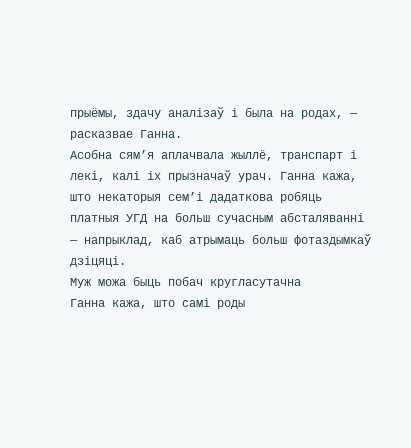прыёмы, здачу аналізаў і была на родах, — расказвае Ганна.
Асобна сям’я аплачвала жыллё, транспарт і лекі, калі іх прызначаў урач. Ганна кажа, што некаторыя сем’і дадаткова робяць платныя УГД на больш сучасным абсталяванні — напрыклад, каб атрымаць больш фотаздымкаў дзіцяці.
Муж можа быць побач кругласутачна
Ганна кажа, што самі роды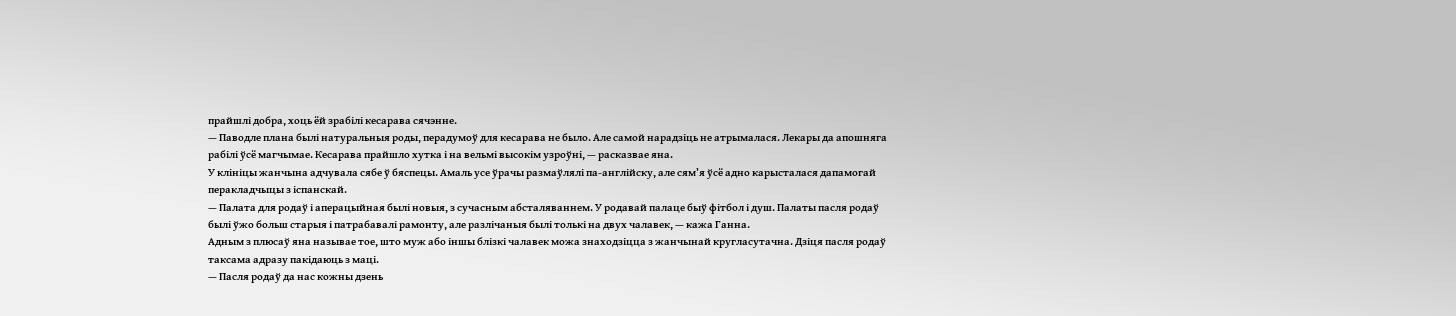прайшлі добра, хоць ёй зрабілі кесарава сячэнне.
— Паводле плана былі натуральныя роды, перадумоў для кесарава не было. Але самой нарадзіць не атрымалася. Лекары да апошняга рабілі ўсё магчымае. Кесарава прайшло хутка і на вельмі высокім узроўні, — расказвае яна.
У клініцы жанчына адчувала сябе ў бяспецы. Амаль усе ўрачы размаўлялі па-англійску, але сям’я ўсё адно карысталася дапамогай перакладчыцы з іспанскай.
— Палата для родаў і аперацыйная былі новыя, з сучасным абсталяваннем. У родавай палаце быў фітбол і душ. Палаты пасля родаў былі ўжо больш старыя і патрабавалі рамонту, але разлічаныя былі толькі на двух чалавек, — кажа Ганна.
Адным з плюсаў яна называе тое, што муж або іншы блізкі чалавек можа знаходзіцца з жанчынай кругласутачна. Дзіця пасля родаў таксама адразу пакідаюць з маці.
— Пасля родаў да нас кожны дзень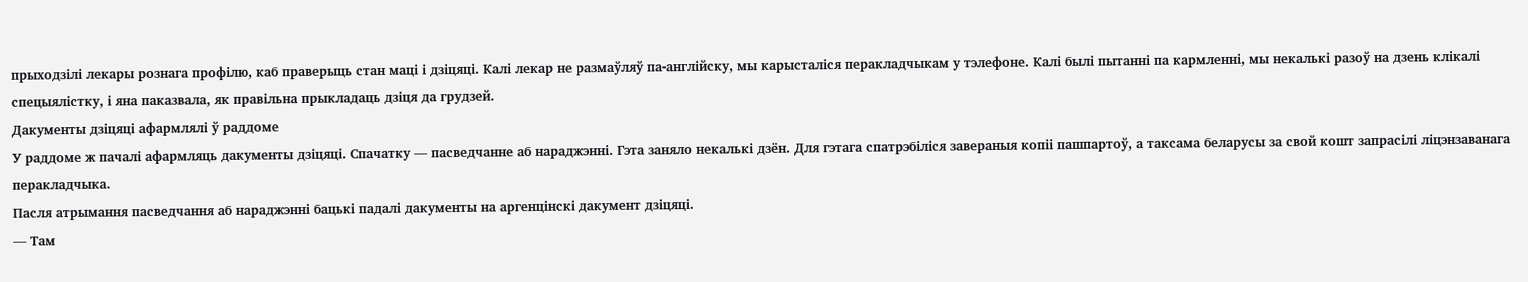прыходзілі лекары рознага профілю, каб праверыць стан маці і дзіцяці. Калі лекар не размаўляў па-англійску, мы карысталіся перакладчыкам у тэлефоне. Калі былі пытанні па кармленні, мы некалькі разоў на дзень клікалі спецыялістку, і яна паказвала, як правільна прыкладаць дзіця да грудзей.
Дакументы дзіцяці афармлялі ў раддоме
У раддоме ж пачалі афармляць дакументы дзіцяці. Спачатку — пасведчанне аб нараджэнні. Гэта заняло некалькі дзён. Для гэтага спатрэбіліся завераныя копіі пашпартоў, а таксама беларусы за свой кошт запрасілі ліцэнзаванага перакладчыка.
Пасля атрымання пасведчання аб нараджэнні бацькі падалі дакументы на аргенцінскі дакумент дзіцяці.
— Там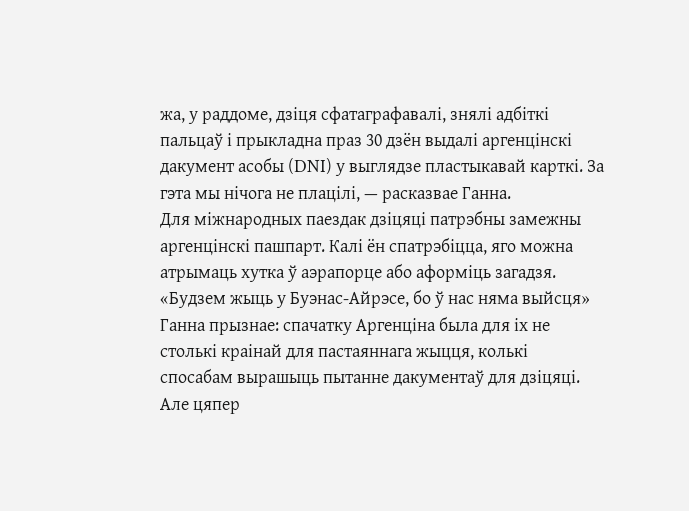жа, у раддоме, дзіця сфатаграфавалі, знялі адбіткі пальцаў і прыкладна праз 30 дзён выдалі аргенцінскі дакумент асобы (DNI) у выглядзе пластыкавай карткі. За гэта мы нічога не плацілі, — расказвае Ганна.
Для міжнародных паездак дзіцяці патрэбны замежны аргенцінскі пашпарт. Калі ён спатрэбіцца, яго можна атрымаць хутка ў аэрапорце або аформіць загадзя.
«Будзем жыць у Буэнас-Айрэсе, бо ў нас няма выйсця»
Ганна прызнае: спачатку Аргенціна была для іх не столькі краінай для пастаяннага жыцця, колькі спосабам вырашыць пытанне дакументаў для дзіцяці. Але цяпер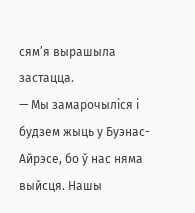сям’я вырашыла застацца.
— Мы замарочыліся і будзем жыць у Буэнас-Айрэсе, бо ў нас няма выйсця. Нашы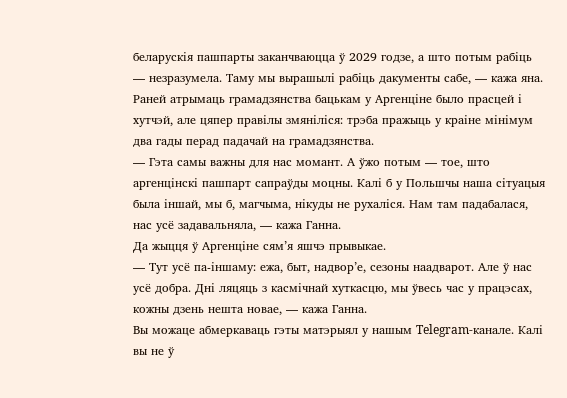беларускія пашпарты заканчваюцца ў 2029 годзе, а што потым рабіць — незразумела. Таму мы вырашылі рабіць дакументы сабе, — кажа яна.
Раней атрымаць грамадзянства бацькам у Аргенціне было прасцей і хутчэй, але цяпер правілы змяніліся: трэба пражыць у краіне мінімум два гады перад падачай на грамадзянства.
— Гэта самы важны для нас момант. А ўжо потым — тое, што аргенцінскі пашпарт сапраўды моцны. Калі б у Польшчы наша сітуацыя была іншай, мы б, магчыма, нікуды не рухаліся. Нам там падабалася, нас усё задавальняла, — кажа Ганна.
Да жыцця ў Аргенціне сям’я яшчэ прывыкае.
— Тут усё па-іншаму: ежа, быт, надвор’е, сезоны наадварот. Але ў нас усё добра. Дні ляцяць з касмічнай хуткасцю, мы ўвесь час у працэсах, кожны дзень нешта новае, — кажа Ганна.
Вы можаце абмеркаваць гэты матэрыял у нашым Telegram-канале. Калі вы не ў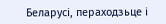Беларусі, пераходзьце і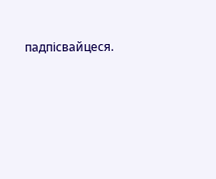падпісвайцеся.